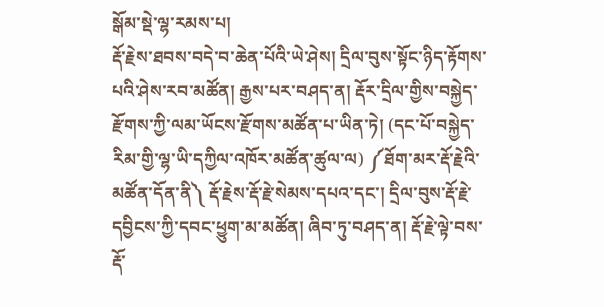སྒོམ་སྡེ་ལྷ་རམས་པ།
རྡོ་རྗེས་ཐབས་བདེ་བ་ཆེན་པོའི་ཡེ་ཤེས། དྲིལ་བུས་སྟོང་ཉིད་རྟོགས་པའི་ཤེས་རབ་མཚོན། རྒྱས་པར་བཤད་ན། རྡོར་དྲིལ་གྱིས་བསྐྱེད་རྫོགས་ཀྱི་ལམ་ཡོངས་རྫོགས་མཚོན་པ་ཡིན་ཏེ། (དང་པོ་བསྐྱེད་རིམ་གྱི་ལྷ་ཡི་དཀྱིལ་འཁོར་མཚོན་ཚུལ་ལ) ༼ཐོག་མར་རྡོ་རྗེའི་མཚོན་དོན་ནི༽ རྡོ་རྗེས་རྡོ་རྗེ་སེམས་དཔའ་དང་། དྲིལ་བུས་རྡོ་རྗེ་དབྱིངས་ཀྱི་དབང་ཕྱུག་མ་མཚོན། ཞིབ་ཏུ་བཤད་ན། རྡོ་རྗེ་ལྟེ་བས་རྡོ་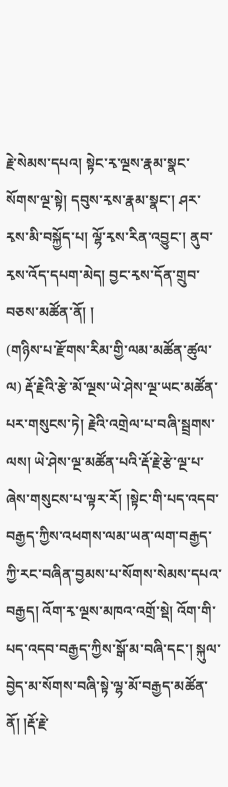རྗེ་སེམས་དཔའ། སྟེང་རྭ་ལྔས་རྣམ་སྣང་སོགས་ལྔ་སྟེ། དབུས་རྭས་རྣམ་སྣང་། ཤར་རྭས་མི་བསྐྱོད་པ། ལྷོ་རྭས་རིན་འབྱུང་། ནུབ་རྭས་འོད་དཔག་མེད། བྱང་རྭས་དོན་གྲུབ་བཅས་མཚོན་ནོ། །
(གཉིས་པ་རྫོགས་རིམ་གྱི་ལམ་མཚོན་ཚུལ་ལ) རྡོ་རྗེའི་རྩེ་མོ་ལྔས་ཡེ་ཤེས་ལྔ་ཡང་མཚོན་པར་གསུངས་ཏེ། རྗེའི་འགྲེལ་པ་བཞི་སྦྲགས་ལས། ཡེ་ཤེས་ལྔ་མཚོན་པའི་རྡོ་རྗེ་རྩེ་ལྔ་པ་ཞེས་གསུངས་པ་ལྟར་རོ། །སྟེང་གི་པད་འདབ་བརྒྱད་ཀྱིས་འཕགས་ལམ་ཡན་ལག་བརྒྱད་ཀྱི་རང་བཞིན་བྱམས་པ་སོགས་སེམས་དཔའ་བརྒྱད། འོག་རྭ་ལྔས་མཁའ་འགྲོ་སྡེ། འོག་གི་པད་འདབ་བརྒྱད་ཀྱིས་སྒོ་མ་བཞི་དང་། སྐུལ་བྱེད་མ་སོགས་བཞི་སྟེ་ལྷ་མོ་བརྒྱད་མཚོན་ནོ། །རྡོ་རྗེ་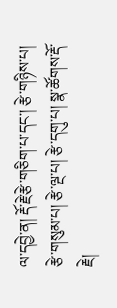ལ་དབྱེ་ན། རྡོ་རྗེ་རྩེ་གཅིག་པ་དང་། རྩེ་གཉིས་པ། རྩེ་གསུམ་པ། རྩེ་ལྔ་པ། རྩེ་དགུ་པ། སྣ་ཚོགས་རྡོ་རྗེ།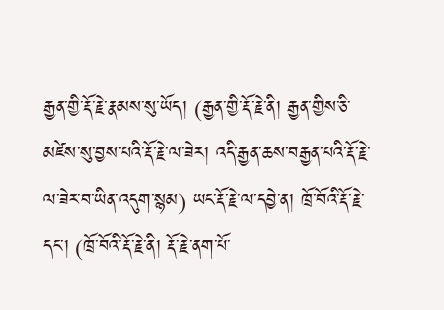རྒྱན་གྱི་རྡོ་རྗེ་རྣམས་སུ་ཡོད། (རྒྱན་གྱི་རྡོ་རྗེ་ནི། རྒྱན་གྱིས་ཅི་མཛེས་སུ་བྱས་པའི་རྡོ་རྗེ་ལ་ཟེར། འདི་རྒྱན་ཆས་བརྒྱན་པའི་རྡོ་རྗེ་ལ་ཟེར་བ་ཡིན་འདུག་སྙམ) ཡང་རྡོ་རྗེ་ལ་དབྱེ་ན། ཁྲོ་བོའི་རྡོ་རྗེ་དང་། (ཁྲོ་བོའི་རྡོ་རྗེ་ནི། རྡོ་རྗེ་ནག་པོ་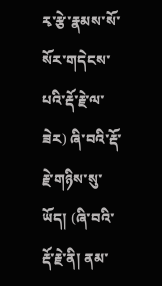རྭ་རྩེ་རྣམས་སོ་སོར་གདེངས་པའི་རྡོ་རྗེ་ལ་ཟེར) ཞི་བའི་རྡོ་རྗེ་གཉིས་སུ་ཡོད། (ཞི་བའི་རྡོ་རྗེ་ནི། ནམ་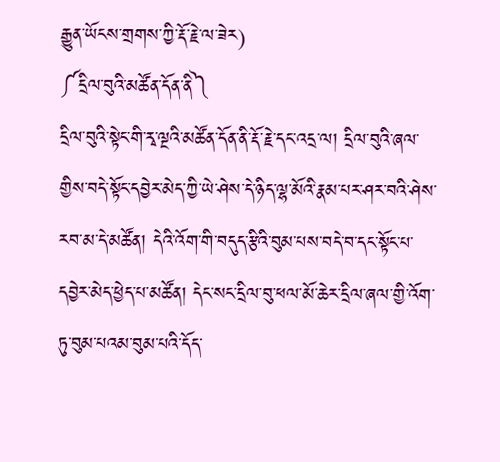རྒྱུན་ཡོངས་གྲགས་ཀྱི་རྡོ་རྗེ་ལ་ཟེར)
༼དྲིལ་བུའི་མཚོན་དོན་ནི༽
དྲིལ་བུའི་སྟེང་གི་རྭ་ལྔའི་མཚོན་དོན་ནི་རྡོ་རྗེ་དང་འདྲ་ལ། དྲིལ་བུའི་ཞལ་གྱིས་བདེ་སྟོང་དབྱེར་མེད་ཀྱི་ཡེ་ཤེས་དེ་ཉིད་ལྷ་མོའི་རྣམ་པར་ཤར་བའི་ཤེས་རབ་མ་དེ་མཚོན། དེའི་འོག་གི་བདུད་རྩིའི་བུམ་པས་བདེ་བ་དང་སྟོང་པ་དབྱེར་མེད་ཕྱེད་པ་མཚོན། དེང་སང་དྲིལ་བུ་ཕལ་མོ་ཆེར་དྲིལ་ཞལ་གྱི་འོག་ཏུ་བུམ་པའམ་བུམ་པའི་དོད་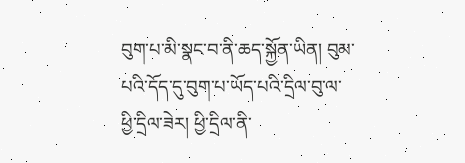བུག་པ་མི་སྣང་བ་ནི་ཆད་སྐྱོན་ཡིན། བུམ་པའི་དོད་དུ་བུག་པ་ཡོད་པའི་དྲིལ་བུ་ལ་ཕྱི་དྲིལ་ཟེར། ཕྱི་དྲིལ་ནི་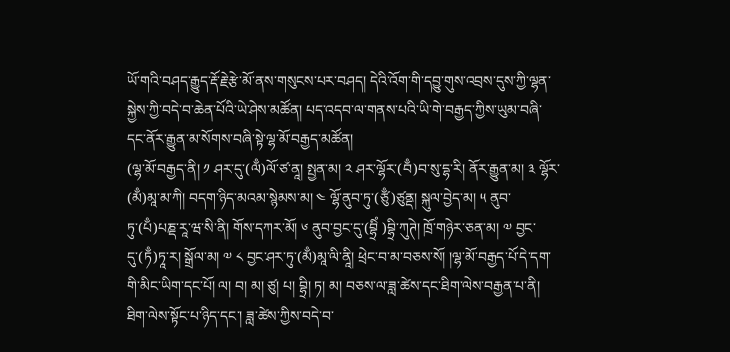ཡོ་གའི་བཤད་རྒྱུད་རྡོ་རྗེ་རྩེ་མོ་ནས་གསུངས་པར་བཤད། དེའི་འོག་གི་དབྱུ་གུས་འབྲས་དུས་ཀྱི་ལྷན་སྐྱེས་ཀྱི་བདེ་བ་ཆེན་པོའི་ཡེ་ཤེས་མཚོན། པད་འདབ་ལ་གནས་པའི་ཡི་གེ་བརྒྱད་ཀྱིས་ཡུམ་བཞི་དང་ནོར་རྒྱུན་མ་སོགས་བཞི་སྟེ་ལྷ་མོ་བརྒྱད་མཚོན།
(ལྷ་མོ་བརྒྱད་ནི། ༡ ཤར་དུ་(ལྃ)ལོ་ཙ་ནཱ། སྤྱན་མ། ༢ ཤར་ལྷོར་(བྃ)བ་སུ་དྷ་རི། ནོར་རྒྱུན་མ། ༣ ལྷོར་ (མྃ)མཱ་མ་ཀི། བདག་ཉིད་མའམ་སྙེམས་མ། ༤ ལྷོ་ནུབ་ཏུ་(ཙུྃ)ཙུནྡ། སྐུལ་བྱེད་མ། ༥ ནུབ་ཏུ་(པྃ)པཎྡ་རཱ་ཝ་སི་ནི། གོས་དཀར་མོ། ༦ ནུབ་བྱང་དུ་(བྷྲིཾ )བྷྲི་ཀུཊེ། ཁྲོ་གཉེར་ཅན་མ། ༧ བྱང་དུ་(ཏྃ)ཏཱ་ར། སྒྲོལ་མ། ༧ ༨ བྱང་ཤར་ཏུ་(མྃ)མཱ་ལི་ནཱི། ཕྲེང་བ་མ་བཅས་སོ། །ལྷ་མོ་བརྒྱད་པོ་དེ་དག་གི་མིང་ཡིག་དང་པོ། ལ། བ། མ། ཙུ། པ། བྷྲི། ཏ། མ། བཅས་ལ་ཟླ་ཚེས་དང་ཐིག་ལེས་བརྒྱན་པ་ནི། ཐིག་ལེས་སྟོང་པ་ཉིད་དང་། ཟླ་ཚེས་ཀྱིས་བདེ་བ་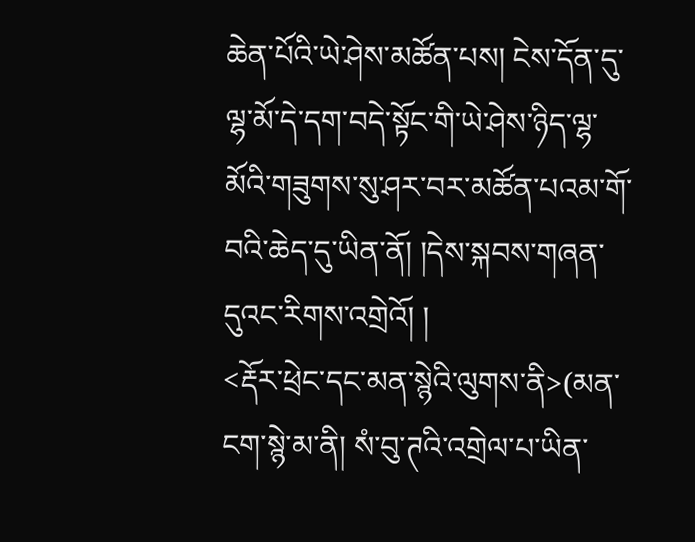ཆེན་པོའི་ཡེ་ཤེས་མཚོན་པས། ངེས་དོན་དུ་ལྷ་མོ་དེ་དག་བདེ་སྟོང་གི་ཡེ་ཤེས་ཉིད་ལྷ་མོའི་གཟུགས་སུ་ཤར་བར་མཚོན་པའམ་གོ་བའི་ཆེད་དུ་ཡིན་ནོ། །དེས་སྐབས་གཞན་དུའང་རིགས་འགྲེའོ། །
<རྡོར་ཕྲེང་དང་མན་སྙེའི་ལུགས་ནི>(མན་ངག་སྙེ་མ་ནི། སཾ་བུ་ཊའི་འགྲེལ་པ་ཡིན་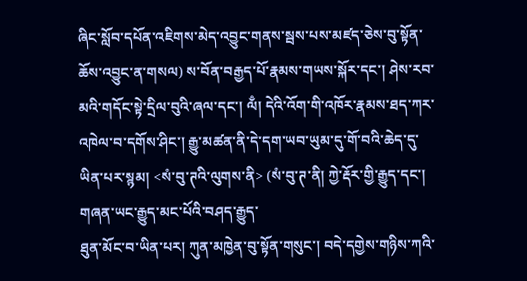ཞིང་སློབ་དཔོན་འཇིགས་མེད་འབྱུང་གནས་སྦས་པས་མཛད་ཅེས་བུ་སྟོན་ཆོས་འབྱུང་ན་གསལ) ས་བོན་བརྒྱད་པོ་རྣམས་གཡས་སྐོར་དང་། ཤེས་རབ་མའི་གདོང་སྟེ་དྲིལ་བུའི་ཞལ་དང་། ལྃ། དེའི་འོག་གི་འཁོར་རྣམས་ཐད་ཀར་འཁེལ་བ་དགོས་ཤིང་། རྒྱུ་མཚན་ནི་དེ་དག་ཡབ་ཡུམ་དུ་གོ་བའི་ཆེད་དུ་ཡིན་པར་སྙམ། <སཾ་བུ་ཊའི་ལུགས་ནི> (སཾ་བུ་ཊ་ནི། ཀྱེ་རྡོར་གྱི་རྒྱུད་དང་། གཞན་ཡང་རྒྱུད་མང་པོའི་བཤད་རྒྱུད་
ཐུན་མོང་བ་ཡིན་པར། ཀུན་མཁྱེན་བུ་སྟོན་གསུང་། བདེ་དགྱེས་གཉིས་ཀའི་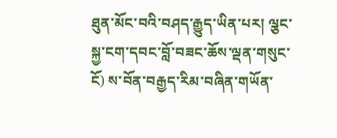ཐུན་མོང་བའི་བཤད་རྒྱུད་ཡིན་པར། ལྕང་སྐྱ་ངག་དབང་བློ་བཟང་ཆོས་ལྡན་གསུང་ངོ) ས་བོན་བརྒྱད་རིམ་བཞིན་གཡོན་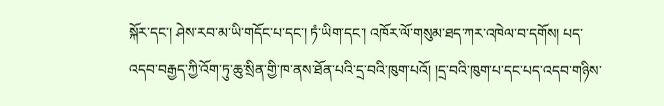སྐོར་དང་། ཤེས་རབ་མ་ཡི་གདོང་པ་དང་། ཏཾ་ཡིག་དང་། འཁོར་ལོ་གསུམ་ཐད་ཀར་འཁེལ་བ་དགོས། པད་འདབ་བརྒྱད་ཀྱི་འོག་ཏུ་ཆུ་སྲིན་གྱི་ཁ་ནས་ཐོན་པའི་དྲ་བའི་ཁུག་པའོ། །དྲ་བའི་ཁུག་པ་དང་པད་འདབ་གཉིས་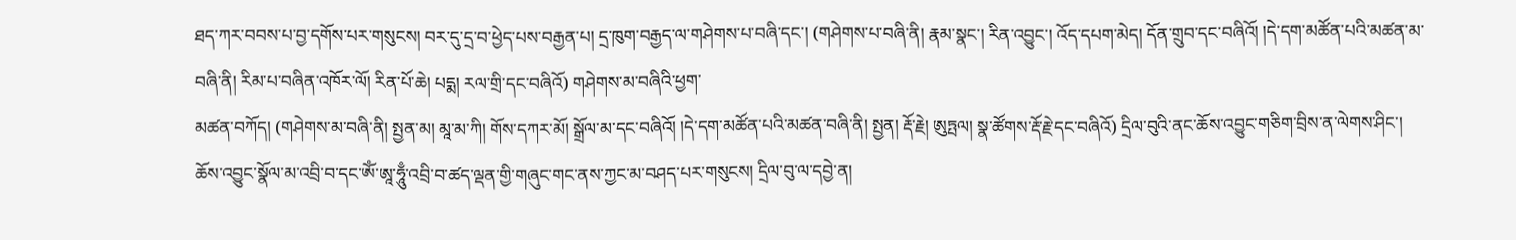ཐད་ཀར་བབས་པ་བྱ་དགོས་པར་གསུངས། བར་དུ་དྲ་བ་ཕྱེད་པས་བརྒྱན་པ། དྲ་ཁུག་བརྒྱད་ལ་གཤེགས་པ་བཞི་དང་། (གཤེགས་པ་བཞི་ནི། རྣམ་སྣང་། རིན་འབྱུང་། འོད་དཔག་མེད། དོན་གྲུབ་དང་བཞིའོ། །དེ་དག་མཚོན་པའི་མཚན་མ་བཞི་ནི། རིམ་པ་བཞིན་འཁོར་ལོ། རིན་པོ་ཆེ། པདྨ། རལ་གྲི་དང་བཞིའོ) གཤེགས་མ་བཞིའི་ཕྱག་
མཚན་བཀོད། (གཤེགས་མ་བཞི་ནི། སྤྱན་མ། མཱ་མ་ཀི། གོས་དཀར་མོ། སྒྲོལ་མ་དང་བཞིའོ། །དེ་དག་མཚོན་པའི་མཚན་བཞི་ནི། སྤྱན། རྡོ་རྗེ། ཨུཏྤལ། སྣ་ཚོགས་རྡོ་རྗེ་དང་བཞིའོ) དྲིལ་བུའི་ནང་ཆོས་འབྱུང་གཅིག་བྲིས་ན་ལེགས་ཤིང་། ཆོས་འབྱུང་སྣོལ་མ་འབྲི་བ་དང་ཨོཾ་ཨཱ་ཧཱུྃ་འབྲི་བ་ཚད་ལྡན་གྱི་གཞུང་གང་ནས་ཀྱང་མ་བཤད་པར་གསུངས། དྲིལ་བུ་ལ་དབྱེ་ན།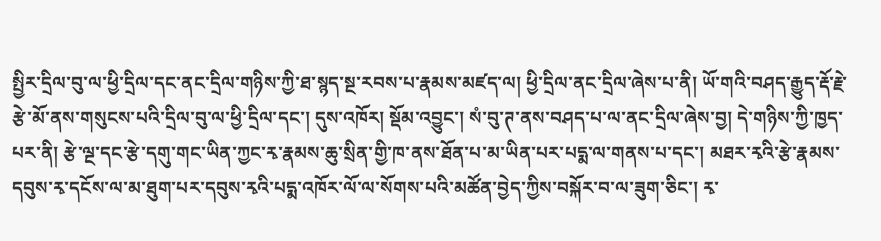སྤྱིར་དྲིལ་བུ་ལ་ཕྱི་དྲིལ་དང་ནང་དྲིལ་གཉིས་ཀྱི་ཐ་སྙད་སྔ་རབས་པ་རྣམས་མཛད་ལ། ཕྱི་དྲིལ་ནང་དྲིལ་ཞེས་པ་ནི། ཡོ་གའི་བཤད་རྒྱུད་རྡོ་རྗེ་རྩེ་མོ་ནས་གསུངས་པའི་དྲིལ་བུ་ལ་ཕྱི་དྲིལ་དང་། དུས་འཁོར། སྡོམ་འབྱུང་། སཾ་བུ་ཊ་ནས་བཤད་པ་ལ་ནང་དྲིལ་ཞེས་བྱ། དེ་གཉིས་ཀྱི་ཁྱད་པར་ནི། རྩེ་ལྔ་དང་རྩེ་དགུ་གང་ཡིན་ཀྱང་རྭ་རྣམས་ཆུ་སྲིན་གྱི་ཁ་ནས་ཐོན་པ་མ་ཡིན་པར་པདྨ་ལ་གནས་པ་དང་། མཐར་རྭའི་རྩེ་རྣམས་དབུས་རྭ་དངོས་ལ་མ་ཐུག་པར་དབུས་རྭའི་པདྨ་འཁོར་ལོ་ལ་སོགས་པའི་མཚོན་བྱེད་ཀྱིས་བསྐོར་བ་ལ་ཟུག་ཅིང་། རྭ་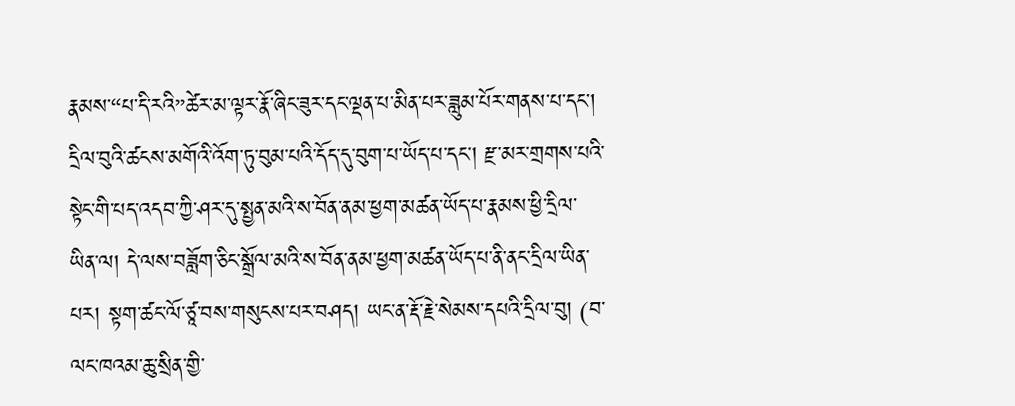རྣམས་“པ་དི་རའི”ཚེར་མ་ལྟར་རྣོ་ཞིང་ཟུར་དང་ལྡན་པ་མིན་པར་ཟླུམ་པོར་གནས་པ་དང་། དྲིལ་བུའི་ཚངས་མགོའི་འོག་ཏུ་བུམ་པའི་དོད་དུ་བུག་པ་ཡོད་པ་དང་། རྫ་མར་གྲགས་པའི་སྟེང་གི་པད་འདབ་ཀྱི་ཤར་དུ་སྤྱན་མའི་ས་བོན་ནམ་ཕྱག་མཚན་ཡོད་པ་རྣམས་ཕྱི་དྲིལ་ཡིན་ལ། དེ་ལས་བཟློག་ཅིང་སྒྲོལ་མའི་ས་བོན་ནམ་ཕྱག་མཚན་ཡོད་པ་ནི་ནང་དྲིལ་ཡིན་པར། སྟག་ཚང་ལོ་ཙཱ་བས་གསུངས་པར་བཤད། ཡང་ན་རྡོ་རྗེ་སེམས་དཔའི་དྲིལ་བུ། (བ་ལང་ཁའམ་ཆུ་སྲིན་གྱི་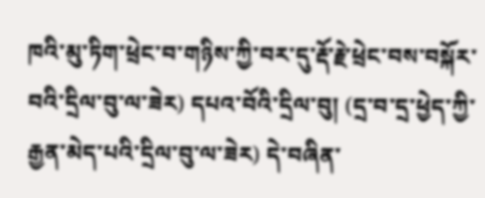ཁའི་མུ་ཏིག་ཕྲེང་བ་གཉིས་ཀྱི་བར་དུ་རྡོ་རྗེ་ཕྲེང་བས་བསྐོར་བའི་དྲིལ་བུ་ལ་ཟེར) དཔའ་བོའི་དྲིལ་བུ། (དྲ་བ་དྲ་ཕྱེད་ཀྱི་རྒྱན་མེད་པའི་དྲིལ་བུ་ལ་ཟེར) དེ་བཞིན་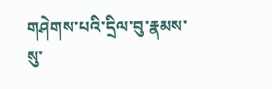གཤེགས་པའི་དྲིལ་བུ་རྣམས་སུ་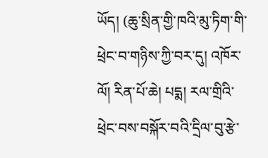ཡོད། (ཆུ་སྲིན་གྱི་ཁའི་མུ་ཏིག་གི་ཕྲེང་བ་གཉིས་ཀྱི་བར་དུ། འཁོར་ལོ། རིན་པོ་ཆེ། པདྨ། རལ་གྲིའི་ཕྲེང་བས་བསྐོར་བའི་དྲིལ་བུ་རྩེ་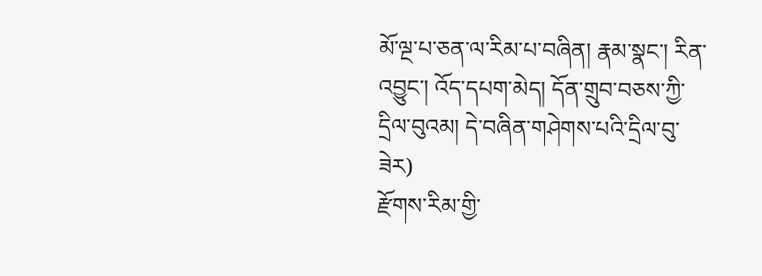མོ་ལྔ་པ་ཅན་ལ་རིམ་པ་བཞིན། རྣམ་སྣང་། རིན་འབྱུང་། འོད་དཔག་མེད། དོན་གྲུབ་བཅས་ཀྱི་དྲིལ་བུའམ། དེ་བཞིན་གཤེགས་པའི་དྲིལ་བུ་ཟེར)
རྫོགས་རིམ་གྱི་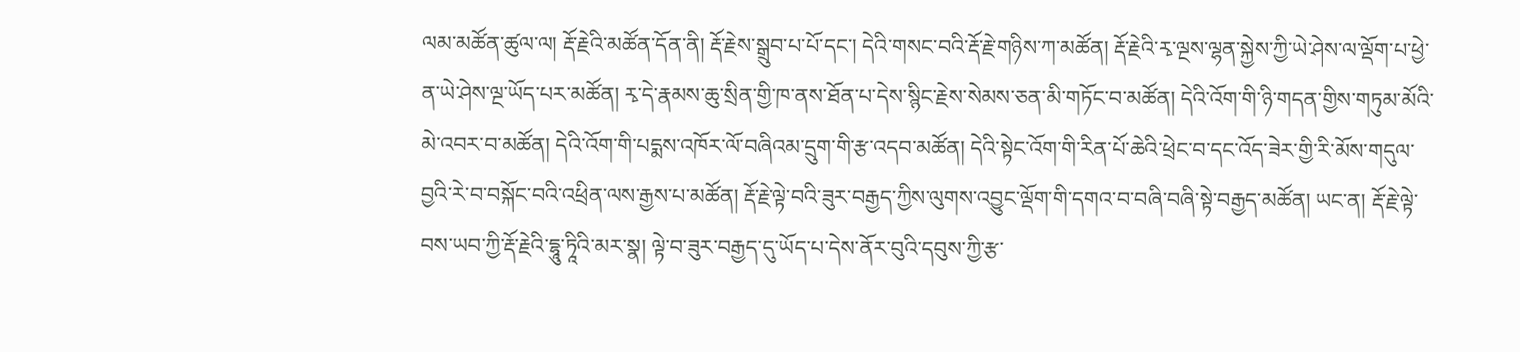ལམ་མཚོན་ཚུལ་ལ། རྡོ་རྗེའི་མཚོན་དོན་ནི། རྡོ་རྗེས་སྒྲུབ་པ་པོ་དང་། དེའི་གསང་བའི་རྡོ་རྗེ་གཉིས་ཀ་མཚོན། རྡོ་རྗེའི་རྭ་ལྔས་ལྷན་སྐྱེས་ཀྱི་ཡེ་ཤེས་ལ་ལྡོག་པ་ཕྱེ་ན་ཡེ་ཤེས་ལྔ་ཡོད་པར་མཚོན། རྭ་དེ་རྣམས་ཆུ་སྲིན་གྱི་ཁ་ནས་ཐོན་པ་དེས་སྙིང་རྗེས་སེམས་ཅན་མི་གཏོང་བ་མཚོན། དེའི་འོག་གི་ཉི་གདན་གྱིས་གཏུམ་མོའི་མེ་འབར་བ་མཚོན། དེའི་འོག་གི་པདྨས་འཁོར་ལོ་བཞིའམ་དྲུག་གི་རྩ་འདབ་མཚོན། དེའི་སྟེང་འོག་གི་རིན་པོ་ཆེའི་ཕྲེང་བ་དང་འོད་ཟེར་གྱི་རི་མོས་གདུལ་བྱའི་རེ་བ་བསྐོང་བའི་འཕྲིན་ལས་རྒྱས་པ་མཚོན། རྡོ་རྗེ་ལྟེ་བའི་ཟུར་བརྒྱད་ཀྱིས་ལུགས་འབྱུང་ལྡོག་གི་དགའ་བ་བཞི་བཞི་སྟེ་བརྒྱད་མཚོན། ཡང་ན། རྡོ་རྗེ་ལྟེ་བས་ཡབ་ཀྱི་རྡོ་རྗེའི་དྷཱུ་ཏཱིའི་མར་སྣ། ལྟེ་བ་ཟུར་བརྒྱད་དུ་ཡོད་པ་དེས་ནོར་བུའི་དབུས་ཀྱི་རྩ་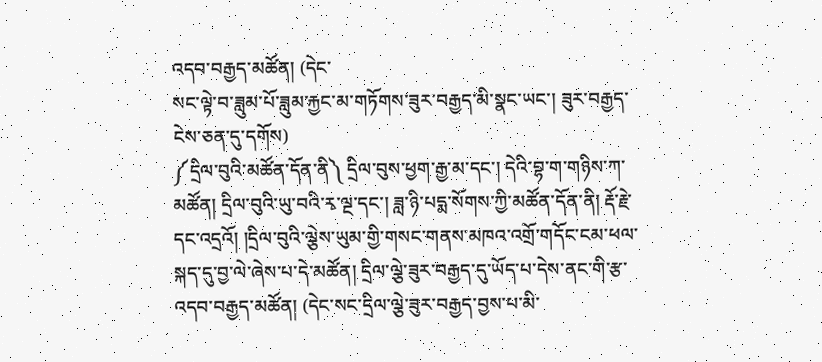འདབ་བརྒྱད་མཚོན། (དེང་
སང་ལྟེ་བ་ཟླུམ་པོ་ཟླུམ་རྐྱང་མ་གཏོགས་ཟུར་བརྒྱད་མི་སྣང་ཡང་། ཟུར་བརྒྱད་ངེས་ཅན་དུ་དགོས)
༼དྲིལ་བུའི་མཚོན་དོན་ནི༽ དྲིལ་བུས་ཕྱག་རྒྱ་མ་དང་། དེའི་བྷ་ག་གཉིས་ཀ་མཚོན། དྲིལ་བུའི་ཡུ་བའི་རྭ་ལྔ་དང་། ཟླ་ཉི་པདྨ་སོགས་ཀྱི་མཚོན་དོན་ནི། རྡོ་རྗེ་དང་འདྲའོ། །དྲིལ་བུའི་ལྕེས་ཡུམ་གྱི་གསང་གནས་མཁའ་འགྲོ་གདོང་ངམ་ཕལ་སྐད་དུ་བྱ་ལེ་ཞེས་པ་དེ་མཚོན། དྲིལ་ལྕེ་ཟུར་བརྒྱད་དུ་ཡོད་པ་དེས་ནང་གི་རྩ་འདབ་བརྒྱད་མཚོན། (དེང་སང་དྲིལ་ལྕེ་ཟུར་བརྒྱད་བྱས་པ་མི་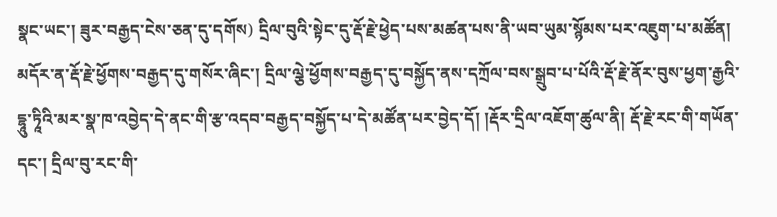སྣང་ཡང་། ཟུར་བརྒྱད་ངེས་ཅན་དུ་དགོས) དྲིལ་བུའི་སྟེང་དུ་རྡོ་རྗེ་ཕྱེད་པས་མཚན་པས་ནི་ཡབ་ཡུམ་སྙོམས་པར་འཇུག་པ་མཚོན། མདོར་ན་རྡོ་རྗེ་ཕྱོགས་བརྒྱད་དུ་གསོར་ཞིང་། དྲིལ་ལྕེ་ཕྱོགས་བརྒྱད་དུ་བསྐྱོད་ནས་དཀྲོལ་བས་སྒྲུབ་པ་པོའི་རྡོ་རྗེ་ནོར་བུས་ཕྱག་རྒྱའི་དྷཱུ་ཏཱིའི་མར་སྣ་ཁ་འབྱེད་དེ་ནང་གི་རྩ་འདབ་བརྒྱད་བསྐྱོད་པ་དེ་མཚོན་པར་བྱེད་དོ། །རྡོར་དྲིལ་འཇོག་ཚུལ་ནི། རྡོ་རྗེ་རང་གི་གཡོན་
དང་། དྲིལ་བུ་རང་གི་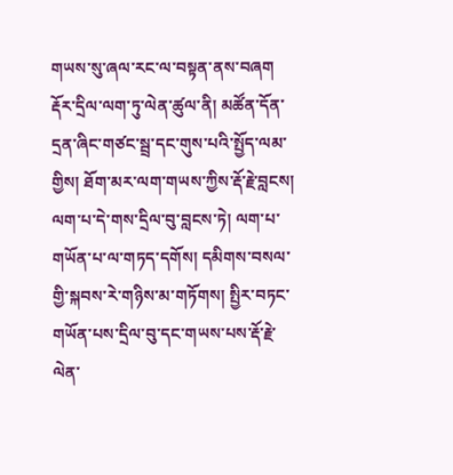གཡས་སུ་ཞལ་རང་ལ་བསྟན་ནས་བཞག རྡོར་དྲིལ་ལག་ཏུ་ལེན་ཚུལ་ནི། མཚོན་དོན་དྲན་ཞིང་གཙང་སྦྲ་དང་གུས་པའི་སྤྱོད་ལམ་གྱིས། ཐོག་མར་ལག་གཡས་ཀྱིས་རྡོ་རྗེ་བླངས། ལག་པ་དེ་གས་དྲིལ་བུ་བླངས་ཏེ། ལག་པ་གཡོན་པ་ལ་གཏད་དགོས། དམིགས་བསལ་གྱི་སྐབས་རེ་གཉིས་མ་གཏོགས། སྤྱིར་བཏང་གཡོན་པས་དྲིལ་བུ་དང་གཡས་པས་རྡོ་རྗེ་ལེན་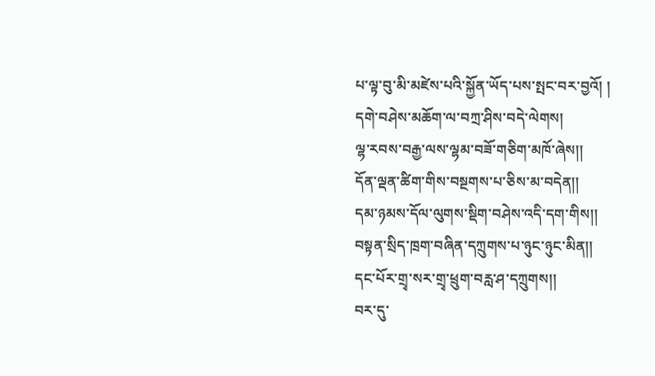པ་ལྟ་བུ་མི་མཛེས་པའི་སྐྱོན་ཡོད་པས་སྤང་བར་བྱའོ། །
དགེ་བཤེས་མཆོག་ལ་བཀྲ་ཤིས་བདེ་ལེགས།
ལྷ་རབས་བརྒྱ་ལས་ལྷམ་བཟོ་གཅིག་མཁོ་ཞེས།།
དོན་ལྡན་ཚིག་གིས་བསྔགས་པ་ཅིས་མ་བདེན།།
དམ་ཉམས་དོལ་ལུགས་སྡིག་བཤེས་འདི་དག་གིས།།
བསྟན་སྲིད་ཁྲག་བཞིན་དཀྲུགས་པ་ཉུང་ཉུང་མིན།།
དང་པོར་གྲྭ་སར་གྲྭ་ཕྲུག་བརླ་ཤ་དཀྲུགས།།
བར་དུ་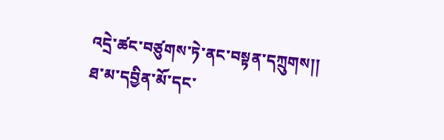འདྲེ་ཚང་བཙུགས་ཏེ་ནང་བསྟན་དཀྲུགས།།
ཐ་མ་དབྱིན་མོ་དང་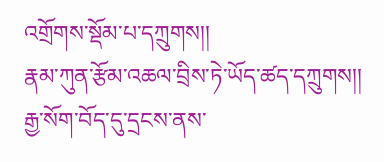འགྲོགས་སྡོམ་པ་དཀྲུགས།།
རྣམ་ཀུན་རྩོམ་འཆལ་བྲིས་ཏེ་ཡོད་ཚད་དཀྲུགས།།
རྒྱ་སོག་བོད་དུ་དྲངས་ནས་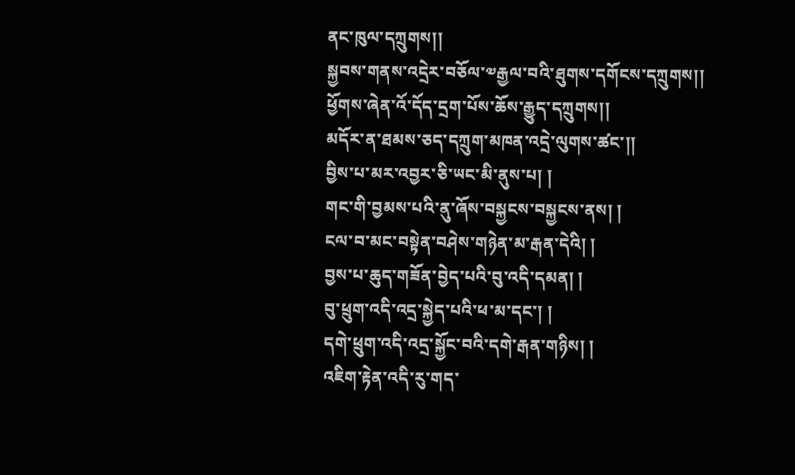ནང་ཁུལ་དཀྲུགས།།
སྐྱབས་གནས་འདྲེར་བཅོལ་༧རྒྱལ་བའི་ཐུགས་དགོངས་དཀྲུགས།།
ཕྱོགས་ཞེན་འོ་དོད་དྲག་པོས་ཆོས་རྒྱུད་དཀྲུགས།།
མདོར་ན་ཐམས་ཅད་དཀྲུག་མཁན་འདྲེ་ལུགས་ཚང་།།
བྱིས་པ་མར་འབྱར་ཅི་ཡང་མི་ནུས་པ། །
གང་གི་བྱམས་པའི་ནུ་ཞོས་བསྐྱངས་བསྐྱངས་ནས། །
ངལ་བ་མང་བསྟེན་བཤེས་གཉེན་མ་རྒན་དེའི། །
བྱས་པ་ཆུད་གཟོན་བྱེད་པའི་བུ་འདི་དམན། །
བུ་ཕྲུག་འདི་འདྲ་སྐྱེད་པའི་ཕ་མ་དང་། །
དགེ་ཕྲུག་འདི་འདྲ་སྐྱོང་བའི་དགེ་རྒན་གཉིས། །
འཇིག་རྟེན་འདི་རུ་གད་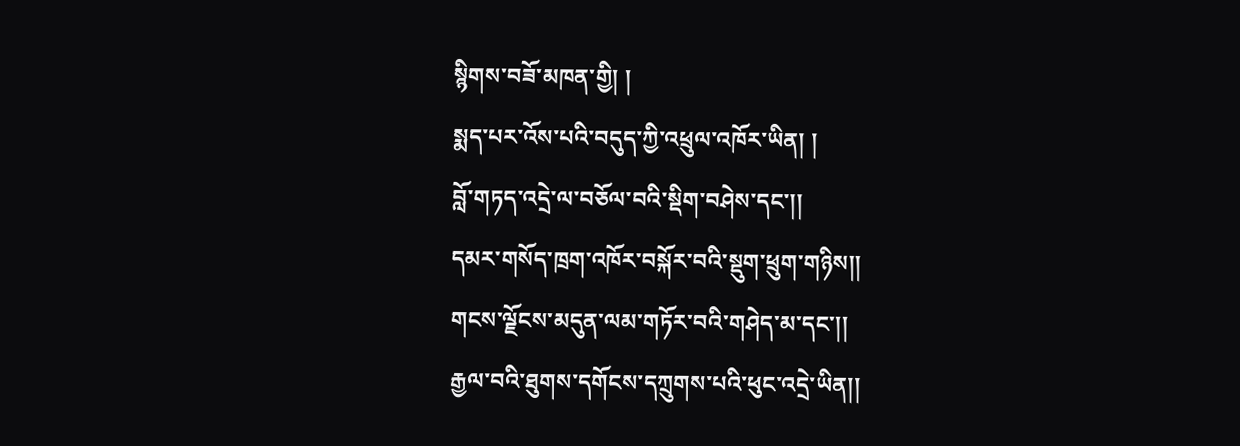སྙིགས་བཟོ་མཁན་གྱི། །
སྨད་པར་འོས་པའི་བདུད་ཀྱི་འཕྲུལ་འཁོར་ཡིན། །
བློ་གཏད་འདྲེ་ལ་བཅོལ་བའི་སྡིག་བཤེས་དང་།།
དམར་གསོད་ཁྲག་འཁོར་བསྐོར་བའི་སྡུག་ཕྲུག་གཉིས།།
གངས་ལྗོངས་མདུན་ལམ་གཏོར་བའི་གཤེད་མ་དང་།།
རྒྱལ་བའི་ཐུགས་དགོངས་དཀྲུགས་པའི་ཕུང་འདྲེ་ཡིན།།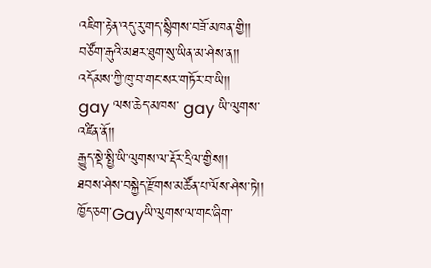འཇིག་རྟེན་འདུ་རུ་གད་སྙིགས་བཟོ་མཁན་གྱི།།
བཙོག་རྒུའི་མཐར་ཐུག་སུ་ཡིན་མ་ཤེས་ན།།
འདོམས་ཀྱི་ཁུ་བ་གང་སར་གཏོར་བ་ཡི།།
gay ལས་ཆེད་མཁས་ gay ཡི་ལུགས་འཛིན་ནོ།།
རྒྱུད་སྡེ་སྤྱི་ཡི་ལུགས་ལ་རྡོར་དྲིལ་གྱིས།།
ཐབས་ཤེས་བསྐྱེད་རྫོགས་མཚོན་པ་ལོས་ཤེས་ཏེ།།
ཁྱོད་ཅག་Gayཡི་ལུགས་ལ་གང་ཞིག་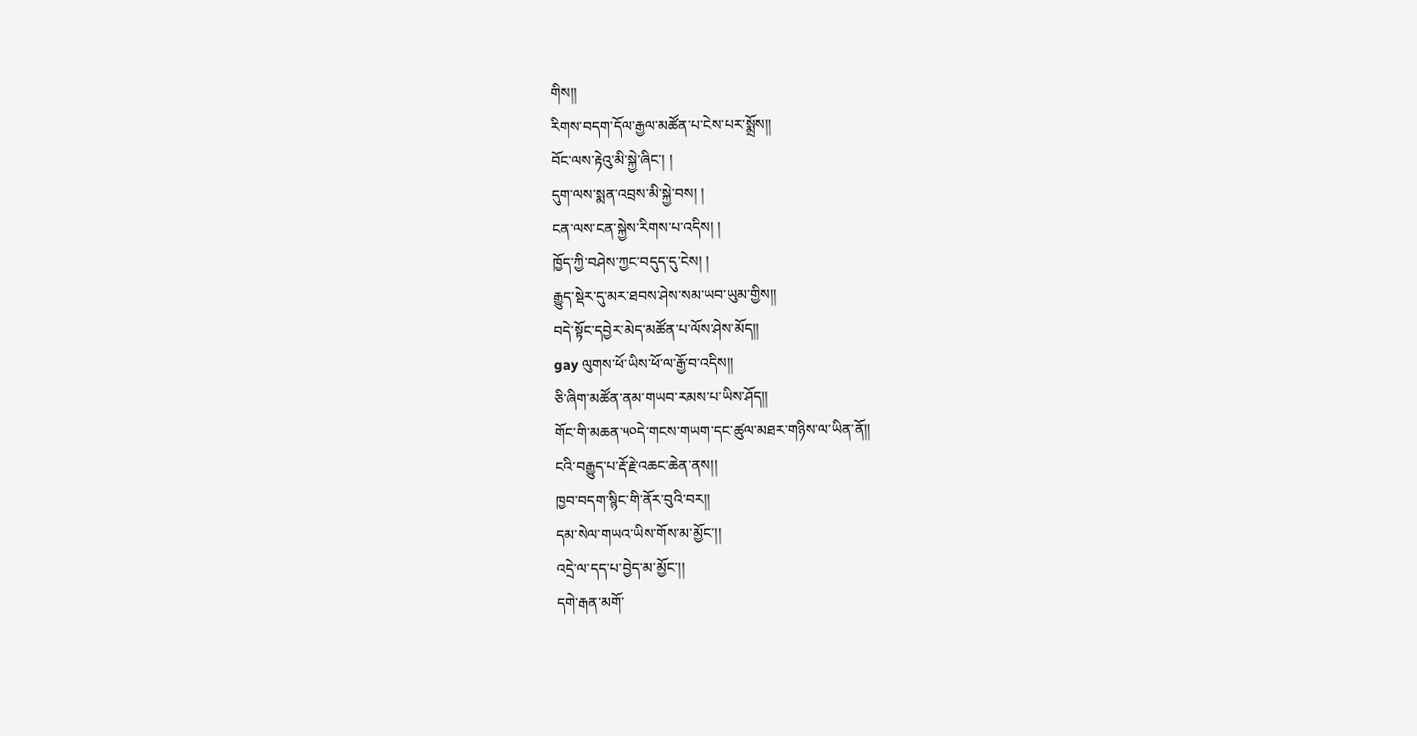གིས།།
རིགས་བདག་དོལ་རྒྱལ་མཚོན་པ་ངེས་པར་སྨྲོས།།
བོང་ལས་རྟེའུ་མི་སྐྱེ་ཞིང་། །
དུག་ལས་སྨན་འབྲས་མི་སྐྱེ་བས། །
ངན་ལས་ངན་སྐྱེས་རིགས་པ་འདིས། །
ཁྱོད་ཀྱི་བཤེས་ཀྱང་བདུད་དུ་ངེས། །
རྒྱུད་སྡེར་དུ་མར་ཐབས་ཤེས་སམ་ཡབ་ཡུམ་གྱིས།།
བདེ་སྟོང་དབྱེར་མེད་མཚོན་པ་ལོས་ཤེས་མོད།།
gay ལུགས་ཕོ་ཡིས་ཕོ་ལ་རྒྱོ་བ་འདིས།།
ཅི་ཞིག་མཚོན་ནམ་གཡབ་རམས་པ་ཡིས་ཤོད།།
གོང་གི་མཆན་༥༠དེ་གངས་གཡག་དང་ཚུལ་མཐར་གཉིས་ལ་ཡིན་ནོ།།
ངའི་བརྒྱུད་པ་རྡོ་རྗེ་འཆང་ཆེན་ནས།།
ཁྱབ་བདག་སྙིང་གི་ནོར་བུའི་བར།།
དམ་སེལ་གཡའ་ཡིས་གོས་མ་མྱོང་།།
འདྲེ་ལ་དད་པ་བྱེད་མ་མྱོང་།།
དགེ་རྒན་མགོ་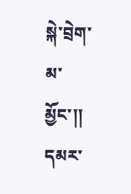སྐེ་བྲེག་མ་མྱོང་།།
དམར་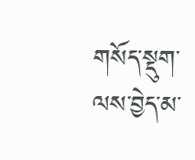གསོད་སྡུག་ལས་བྱེད་མ་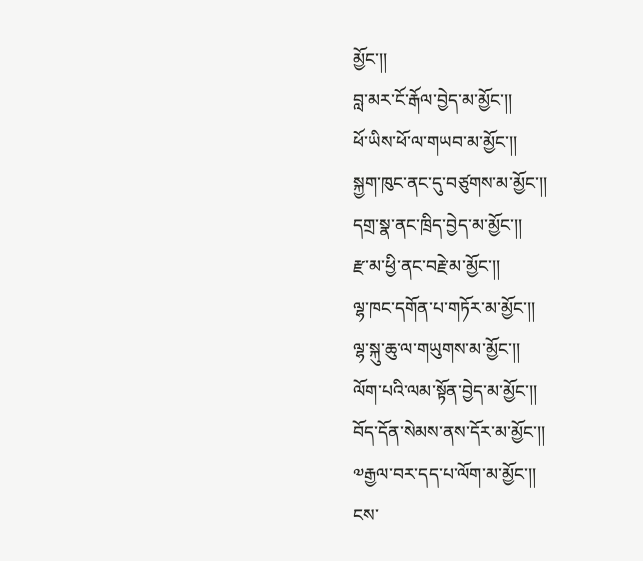མྱོང་།།
བླ་མར་ངོ་རྒོལ་བྱེད་མ་མྱོང་།།
ཕོ་ཡིས་ཕོ་ལ་གཡབ་མ་མྱོང་།།
སྐྱག་ཁུང་ནང་དུ་བཙུགས་མ་མྱོང་།།
དགྲ་སྣ་ནང་ཁྲིད་བྱེད་མ་མྱོང་།།
རྫ་མ་ཕྱི་ནང་བརྗེ་མ་མྱོང་།།
ལྷ་ཁང་དགོན་པ་གཏོར་མ་མྱོང་།།
ལྷ་སྐུ་ཆུ་ལ་གཡུགས་མ་མྱོང་།།
ལོག་པའི་ལམ་སྟོན་བྱེད་མ་མྱོང་།།
བོད་དོན་སེམས་ནས་དོར་མ་མྱོང་།།
༧རྒྱལ་བར་དད་པ་ལོག་མ་མྱོང་།།
ངས་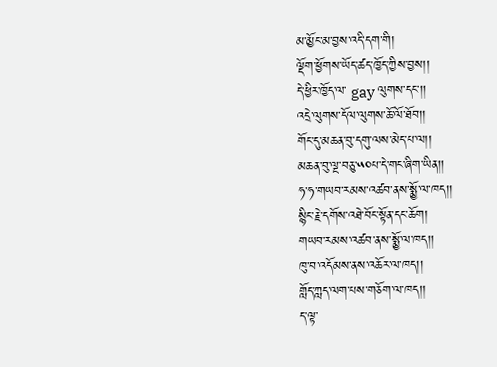མ་མྱོང་མ་བྱས་འདི་དག་གི།
ལྡོག་ཕྱོགས་ཡོད་ཚད་ཁྱོད་ཀྱིས་བྱས།།
དེ་ཕྱིར་ཁྱོད་ལ་ gay ལུགས་དང་།།
འདྲེ་ལུགས་དོལ་ལུགས་ཆོ་ལོ་ཐོབ།།
གོང་དུ་མཆན་བུ་དགུ་ལས་མེད་པ་ལ།།
མཆན་བུ་ལྔ་བཅུ་༥༠པ་དེ་གང་ཞིག་ཡིན།།
ཧ་ཧ་གཡབ་རམས་འཚབ་ནས་སྨྱོ་ལ་ཁད།།
སྙིང་རྗེ་དགོས་འཐེ་བོང་སྟོན་དང་ཆོག།
གཡབ་རམས་འཚབ་ནས་སྨྱོ་ལ་ཁད།།
ཁུ་བ་འདོམས་ནས་འཆོར་ལ་ཁད།།
གློད་ཀླད་ལག་པས་གཅོག་ལ་ཁད།།
ད་ལྟ་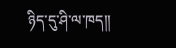ཉིད་དུ་ཤི་ལ་ཁད།།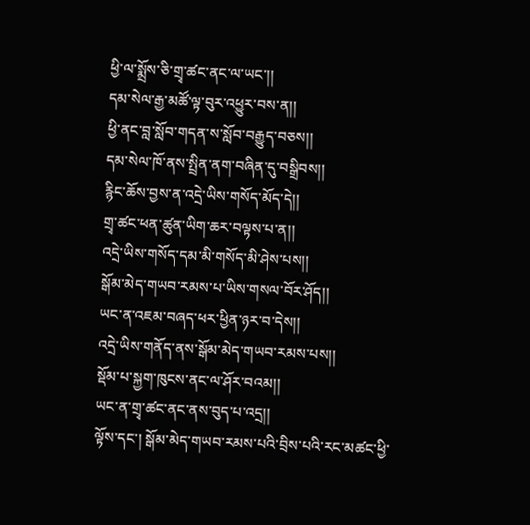ཕྱི་ལ་སྨྲོས་ཅི་གྲྭ་ཚང་ནང་ལ་ཡང་།།
དམ་སེལ་རྒྱ་མཚོ་ལྟ་བུར་འཕྱུར་བས་ན།།
ཕྱི་ནང་བླ་སློབ་གདན་ས་སློབ་བརྒྱུད་བཅས།།
དམ་སེལ་ཁོ་ནས་སྤྲིན་ནག་བཞིན་དུ་བསྒྲིབས།།
རྙིང་ཆོས་བྱས་ན་འདྲེ་ཡིས་གསོད་མོད་དེ།།
གྲྭ་ཚང་ཕན་ཚུན་ཡིག་ཆར་བལྟས་པ་ན།།
འདྲེ་ཡིས་གསོད་དམ་མི་གསོད་མི་ཤེས་པས།།
སྒོམ་མེད་གཡབ་རམས་པ་ཡིས་གསལ་བོར་ཤོད།།
ཡང་ན་འཇམ་བཞད་ཕར་ཕྱིན་ཉར་བ་དེས།།
འདྲེ་ཡིས་གནོད་ནས་སྒོམ་མེད་གཡབ་རམས་པས།།
སྡོམ་པ་སྐྱག་ཁུངས་ནང་ལ་ཤོར་བའམ།།
ཡང་ན་གྲྭ་ཚང་ནང་ནས་བུད་པ་འདྲ།།
ལྟོས་དང་། སྒོམ་མེད་གཡབ་རམས་པའི་བྲིས་པའི་རང་མཚང་ཕྱི་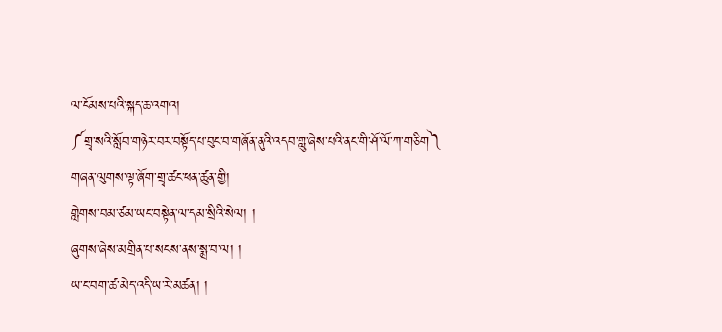ལ་ངོམས་པའི་སྐད་ཆ་འགའ།
༼གྲྭ་སའི་སློབ་གཉེར་བར་བསྟོད་པ་བུང་བ་གཞོན་ནུའི་འདབ་གླུ་ཞེས་པའི་ནང་གི་ཤོ་ལོ་ཀ་གཅིག༽
གཞན་ལུགས་ལྟ་ཞོག་གྲྭ་ཚང་ཕན་ཚུན་གྱི།
གླེགས་བམ་ཙམ་ཡང་བསྟེན་ལ་དམ་སྲིའི་སེལ། །
ཞུགས་ཞེས་མགྲིན་པ་སངས་ནས་སྨྲ་བ་ལ། །
ཡ་ང་བག་ཚ་མེད་འདི་ཡ་རེ་མཚན། །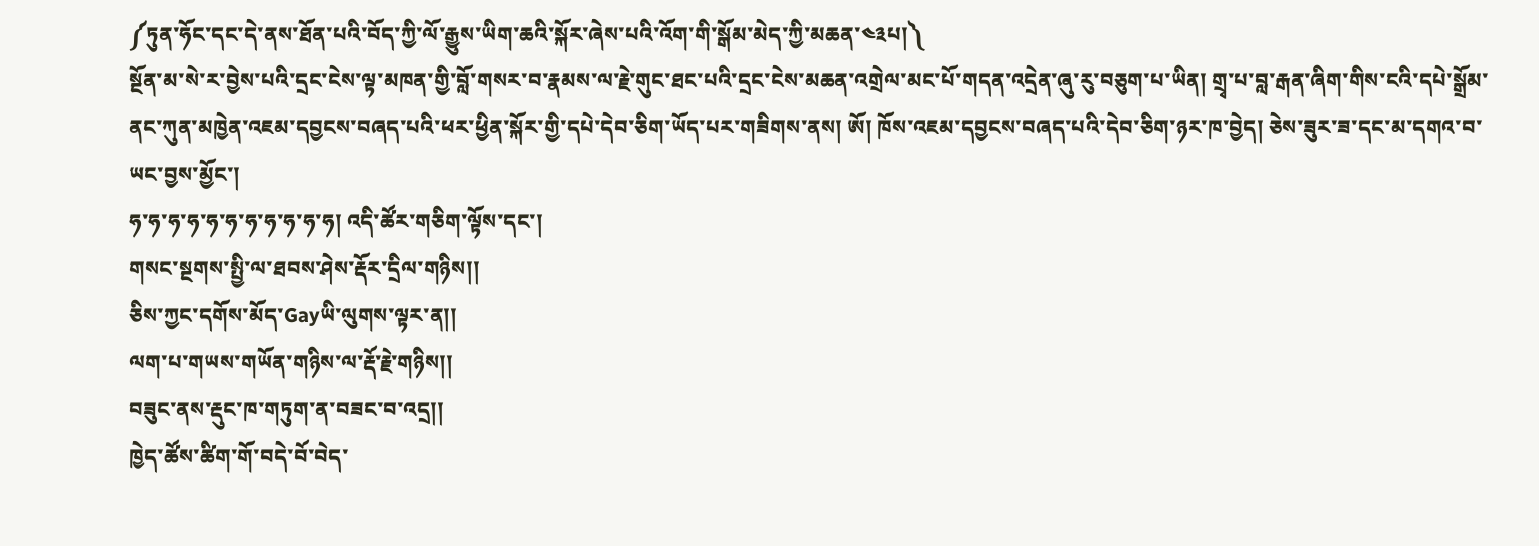༼ཏུན་ཧོང་དང་དེ་ནས་ཐོན་པའི་བོད་ཀྱི་ལོ་རྒྱུས་ཡིག་ཆའི་སྐོར་ཞེས་པའི་འོག་གི་སྒོམ་མེད་ཀྱི་མཆན་༤༣པ།༽
སྔོན་མ་སེ་ར་བྱེས་པའི་དྲང་ངེས་ལྟ་མཁན་གྱི་བློ་གསར་བ་རྣམས་ལ་རྗེ་གུང་ཐང་པའི་དྲང་ངེས་མཆན་འགྲེལ་མང་པོ་གདན་འདྲེན་ཞུ་རུ་བཅུག་པ་ཡིན། གྲྭ་པ་བླ་རྒན་ཞིག་གིས་ངའི་དཔེ་སྒྲོམ་ནང་ཀུན་མཁྱེན་འཇམ་དབྱངས་བཞད་པའི་ཕར་ཕྱིན་སྐོར་གྱི་དཔེ་དེབ་ཅིག་ཡོད་པར་གཟིགས་ནས། ཨོ། ཁོས་འཇམ་དབྱངས་བཞད་པའི་དེབ་ཅིག་ཉར་ཁ་བྱེད། ཅེས་ཟུར་ཟ་དང་མ་དགའ་བ་ཡང་བྱས་མྱོང་།
ཧ་ཧ་ཧ་ཧ་ཧ་ཧ་ཧ་ཧ་ཧ་ཧ་ཧ། འདི་ཚོར་གཅིག་ལྟོས་དང་།
གསང་སྔགས་སྤྱི་ལ་ཐབས་ཤེས་རྡོར་དྲིལ་གཉིས།།
ཅིས་ཀྱང་དགོས་མོད་Gayཡི་ལུགས་ལྟར་ན།།
ལག་པ་གཡས་གཡོན་གཉིས་ལ་རྡོ་རྗེ་གཉིས།།
བཟུང་ནས་རྡུང་ཁ་གཏུག་ན་བཟང་བ་འདྲ།།
ཁྱེད་ཚོས་ཚིག་གོ་བདེ་བོ་བེད་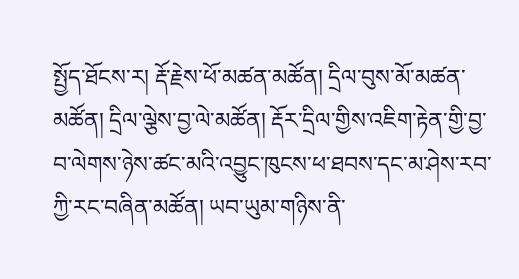སྤྱོད་ཐོངས་ར། རྡོ་རྗེས་ཕོ་མཚན་མཚོན། དྲིལ་བུས་མོ་མཚན་མཚོན། དྲིལ་ལྕེས་བྱ་ལེ་མཚོན། རྡོར་དྲིལ་གྱིས་འཇིག་རྟེན་གྱི་བྱ་བ་ལེགས་ཉེས་ཚང་མའི་འབྱུང་ཁུངས་ཕ་ཐབས་དང་མ་ཤེས་རབ་ཀྱི་རང་བཞིན་མཚོན། ཡབ་ཡུམ་གཉིས་ནི་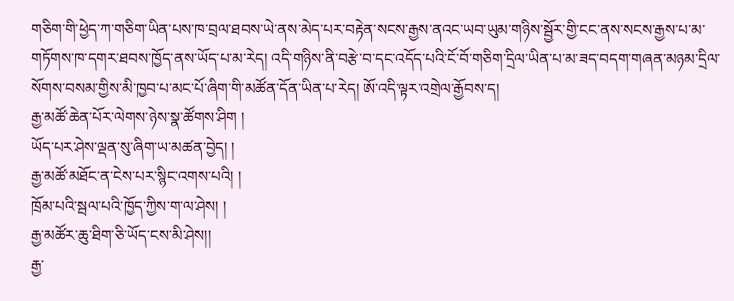གཅིག་གི་ཕྱེད་ཀ་གཅིག་ཡིན་པས་ཁ་བྲལ་ཐབས་ཡེ་ནས་མེད་པར་བརྟེན་སངས་རྒྱས་ནའང་ཡབ་ཡུམ་གཉིས་སྦྱོར་གྱི་ངང་ནས་སངས་རྒྱས་པ་མ་གཏོགས་ཁ་དགར་ཐབས་ཁྱོད་ནས་ཡོད་པ་མ་རེད། འདི་གཉིས་ནི་བརྩེ་བ་དང་འདོད་པའི་ངོ་བོ་གཅིག་དྲིལ་ཡིན་པ་མ་ཟད་བདག་གཞན་མཉམ་དྲིལ་སོགས་བསམ་གྱིས་མི་ཁྱབ་པ་མང་པོ་ཞིག་གི་མཚོན་དོན་ཡིན་པ་རེད། ཨོ་འདི་ལྟར་འགྲེལ་རྒྱོབས་ད།
རྒྱ་མཚོ་ཆེན་པོར་ལེགས་ཉེས་སྣ་ཚོགས་ཤིག །
ཡོད་པར་ཤེས་ལྡན་སུ་ཞིག་ཡ་མཚན་བྱེད། །
རྒྱ་མཚོ་མཐོང་ན་ངེས་པར་སྙིང་འགས་པའི། །
ཁྲོམ་པའི་སྦལ་པའི་ཁྱོད་ཀྱིས་ག་ལ་ཤེས། །
རྒྱ་མཚོར་ཆུ་ཐིག་ཅི་ཡོད་ངས་མི་ཤེས།།
རྒྱ་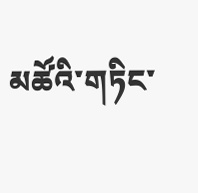མཚོའི་གཏིང་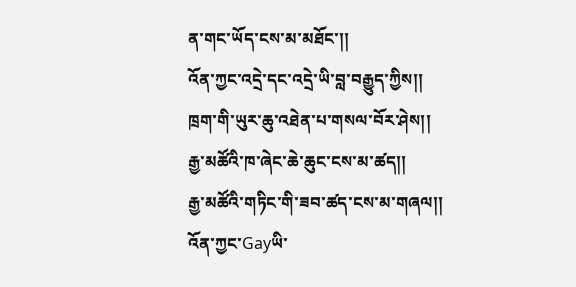ན་གང་ཡོད་ངས་མ་མཐོང་།།
འོན་ཀྱང་འདྲེ་དང་འདྲེ་ཡི་བླ་བརྒྱུད་ཀྱིས།།
ཁྲག་གི་ཡུར་ཆུ་འཐེན་པ་གསལ་བོར་ཤེས།།
རྒྱ་མཚོའི་ཁ་ཞེང་ཆེ་ཆུང་ངས་མ་ཚད།།
རྒྱ་མཚོའི་གཏིང་གི་ཟབ་ཚད་ངས་མ་གཞལ།།
འོན་ཀྱང་Gayཡི་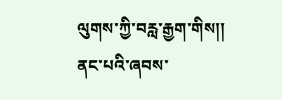ལུགས་ཀྱི་བརླ་རྒྱག་གིས།།
ནང་པའི་ཞབས་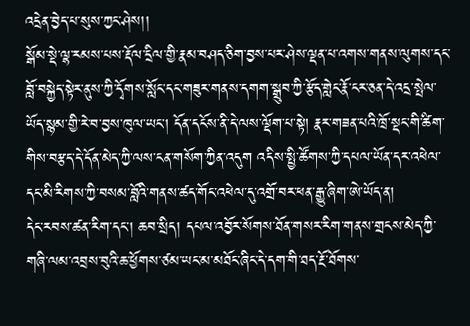འདྲེན་བྱེད་པ་སུས་ཀྱང་ཤེས།།
སྒོམ་སྡེ་ལྷ་རམས་པས་རྡོལ་དྲིལ་གྱི་རྣམ་བཤད་ཅིག་བྱས་པར་ཤེས་ལྡན་པ་འགས་གནས་ལུགས་དང་བློ་བསྐྱེད་སྟེར་ནུས་ཀྱི་དྭོགས་སློང་དང་གཟུར་གནས་དགག་སྒྲུབ་ཀྱི་རྩོད་གླེང་རྣོ་ངར་ཅན་དེ་འདྲ་སྤེལ་ཡོད་སྙམ་གྱི་རེ་བ་བྱས་ཁུལ་ཡང་། དོན་དངོས་ནི་དེ་ལས་ལྡོག་པ་སྟེ། རྣར་གཟན་པའི་ཁྲོ་སྡང་གི་ཚིག་གིས་བརྩད་དེ་དོན་མེད་ཀྱི་ལས་ངན་གསོག་ཀྱིན་འདུག འདིས་སྤྱི་ཚོགས་ཀྱི་དཔལ་ཡོན་དར་འཕེལ་དང་མི་རིགས་ཀྱི་བསམ་བློའི་གནས་ཚད་གོང་འཕེལ་དུ་འགྲོ་བར་ཕན་རྒྱུ་ཞིག་ཨེ་ཡོད་ན།
དེང་རབས་ཚན་རིག་དང་། ཆབ་སྲིད། དཔལ་འབྱོར་སོགས་ཐོན་གསར་རིག་གནས་གྲངས་མེད་ཀྱི་གཞི་ལམ་འབྲས་བུའི་ཆ་ཕྱོགས་ཙམ་ཡང་མ་མཐོང་ཞིང་དེ་དག་གི་ཐད་རྔོ་ཐོགས་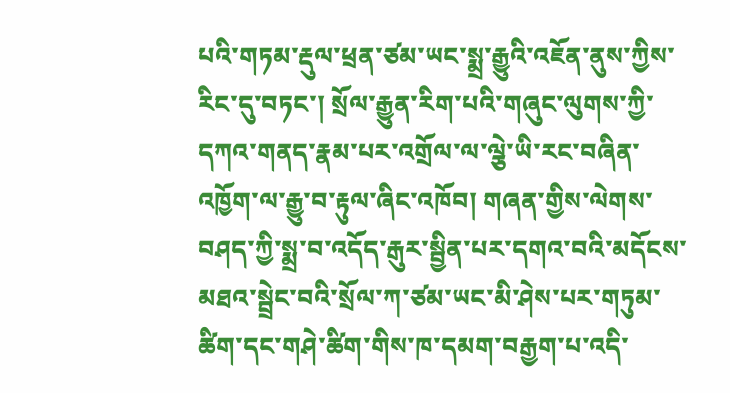པའི་གཏམ་རྡུལ་ཕྲན་ཙམ་ཡང་སྨྲ་རྒྱུའི་འཇོན་ནུས་ཀྱིས་རིང་དུ་བཏང་། སྲོལ་རྒྱུན་རིག་པའི་གཞུང་ལུགས་ཀྱི་དཀའ་གནད་རྣམ་པར་འགྲོལ་ལ་ལྕེ་ཡི་རང་བཞིན་འཁྱོག་ལ་རྒྱུ་བ་རྟུལ་ཞིང་འཁོབ། གཞན་གྱིས་ལེགས་བཤད་ཀྱི་སྨྲ་བ་འདོད་རྒུར་སྦྱིན་པར་དགའ་བའི་མདོངས་མཐའ་སྦྲེང་བའི་སྲོལ་ཀ་ཙམ་ཡང་མི་ཤེས་པར་གཏུམ་ཚིག་དང་གཤེ་ཚིག་གིས་ཁ་དམག་བརྒྱག་པ་འདི་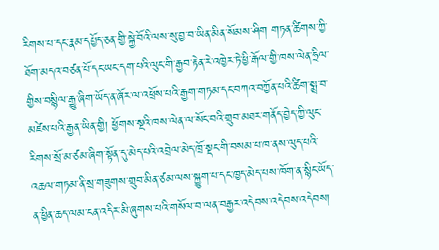རིགས་པ་དང་རྣམ་དཔྱོད་ཅན་གྱི་སྐྱེ་བོའི་ལས་སུ་བྱ་བ་ཡིན་མིན་སོམས་ཤིག གཏན་ཚིགས་ཀྱི་ཐོག་མདའ་བཙན་པོ་དང་ཡང་དག་པའི་ལུང་གི་རྒྱབ་རྟེན་རེ་འཁྱེར་ཏེ་ཕྱི་རྒོལ་གྱི་ཁས་ལེན་ཧྲིལ་གྱིས་བསྙིལ་རྒྱུ་ཞིག་ཡོད་ན་ཞོར་ལ་འཕྲོས་པའི་རྒྱག་གཏམ་དང་བཀའ་བཀྱོན་པའི་ཚིག་སྨྲ་བ་མཛེས་པའི་རྒྱན་ཡིན་གྱི། ཕྱོགས་སྔའི་ཁས་ལེན་ལ་སོང་བའི་གྲུབ་མཐར་གནོད་བྱེད་ཀྱི་ལུང་རིགས་སྲོ་མ་ཙམ་ཞིག་སྟོན་དུ་མེད་པའི་འབྲེལ་མེད་ཁྲོ་སྡང་གི་བསམ་པ་ཁ་ནས་ལུད་པའི་འཆལ་གཏམ་ནི་སྲ་གཟུགས་གྲུབ་མིན་ཙམ་ལས་སྐྱུག་པ་དང་ཁྱད་མེད་པས་ཁོག་ན་སྙིང་ཡོད་ན་ཕྱིན་ཆད་ལམ་ངན་འདིར་མི་ཞུགས་པའི་གསོལ་བ་ལན་བརྒྱར་འདེབས་འདེབས་འདེབས།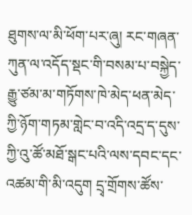ཐུགས་ལ་མི་ཕོག་པར་ཞུ། རང་གཞན་ཀུན་ལ་འདོད་སྡང་གི་བསམ་པ་བསྐྱེད་རྒྱུ་ཙམ་མ་གཏོགས་ཁེ་མེད་ཕན་མེད་ཀྱི་ཉོག་གཏམ་གླེང་བ་འདི་འདྲ་ད་དུས་ཀྱི་འུ་ཚོ་མཐོ་སྒང་པའི་ལས་དབང་དང་འཚམ་གི་མི་འདུག དྲྭ་གྲོགས་ཚོས་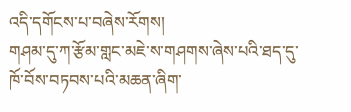འདི་དགོངས་པ་བཞེས་རོགས།
གཤམ་དུ་ཀ་རྩོམ་གླང་མཇེ་ས་གཤགས་ཞེས་པའི་ཐད་དུ་ཁོ་བོས་བཏབས་པའི་མཆན་ཞིག་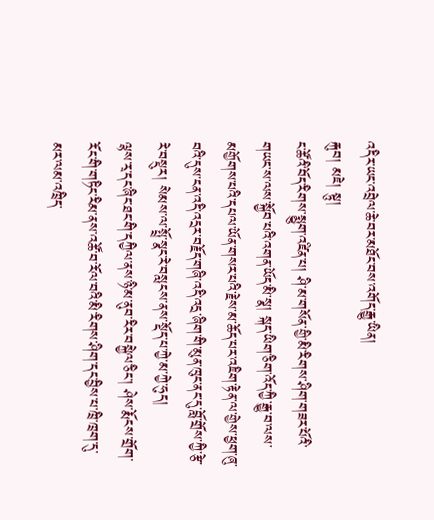འདིར་ཡང་འབྲེལ་ཆེ་བར་མཐོང་བས་འགོད་རྒྱུ་ཡིན།
རྐུབ། མཇེ། སྟུ།
ང་ཚོའི་བོད་རིགས་སྨྱུག་འཛིན་པ། ཤི་མ་གསོན་གྱི་མི་རིགས་ཤིག་གཟར་པོའི་གཡང་ས་ལས་སྐྱོབ་པའི་འགན་ཡོད་མི་སྣ། སྐད་ཡིག་ཅིག་འོད་ཀྱི་རྒྱུ་བ་ལས་མགྱོགས་པའི་དཔལ་ཡོན་གསར་པའི་རྗེས་མ་ཆོད་པར་འཇིག་རྟེན་ལ་གྱེས་ཕྱག་ཞུ་བའི་དུས་ངན་འདི་འདྲར་བརྗོད་གཞི་འདི་འདྲ་ཞིག་གི་མུན་ཁུང་ནང་དུ་བློ་གྲོས་ཀྱི་རྩེ་རེ་བསྡུར། སེམས་ལ་སྤྲོ་སྣང་རེ་བསླངས་ནས་སྡོད་པ་ཀྱེ་མ་ཀྱེ་ཧུད།
ལྷས་རྭ་དང་ཞིང་ཐང་གི་དཀྱིལ་ནས་ཉི་མ་ནུབ་རིར་བསྐྱེལ་ཅིང་། ཤེས་རྨོངས་གྲོག་རོང་གི་གཏིང་རིམ་ནས་འཚོ་བ་རོལ་བའི་མི་རིགས་ཤིག་དང་བྱིས་པ་ཁྲི་ཁྲག་དུ་མར་ལམ་འཁྲིད་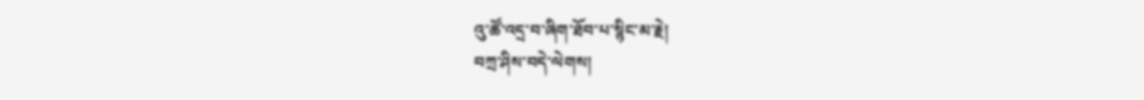འུ་ཚོ་འདྲ་བ་ཞིག་ཐོབ་པ་སྙིང་མ་རྗེ།
བཀྲ་ཤིས་བདེ་ལེགས།